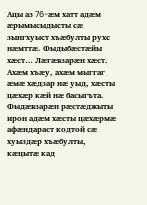Ацы аз 76-æм хатт адæм æрымысыдысты сæ зынгхуыст хъæбулты рухс нæмттæ. Фыдыбæстæйы хæст… Лæгæвзарæн хæст. Ахæм хъæу, ахæм мыггаг æмæ хæдзар нæ уыд, хæсты цæхæр кæй нæ басыгъта. Фыдæвзарæн рæстæджыты ирон адæм хæсты цæхæрмæ афæндараст кодтой сæ хуыздæр хъæбулты, кæцытæ кад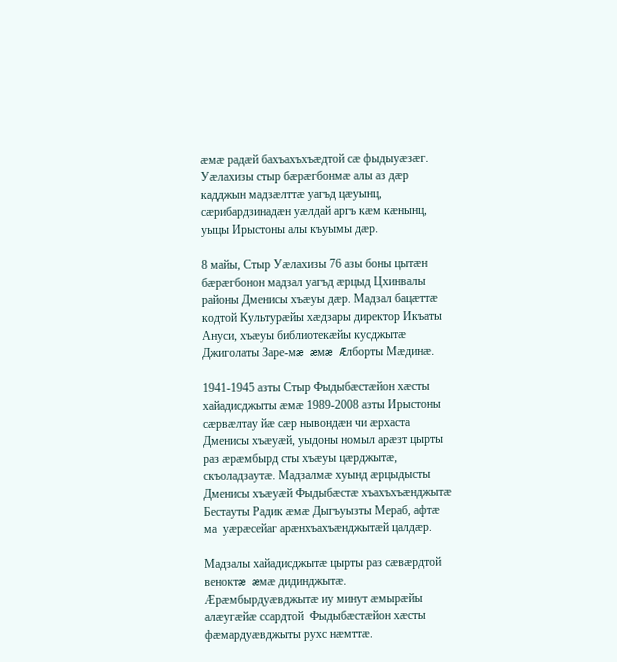æмæ радæй бахъахъхъæдтой сæ фыдыуæзæг. Уæлахизы стыр бæрæгбонмæ алы аз дæр кадджын мадзæлттæ уагъд цæуынц, сæрибардзинадæн уæлдай аргъ кæм кæнынц, уыцы Ирыстоны алы къуымы дæр.

8 майы, Стыр Уæлахизы 76 азы боны цытæн бæрæгбонон мадзал уагъд æрцыд Цхинвалы районы Дменисы хъæуы дæр. Мадзал бацæттæ кодтой Культурæйы хæдзары директор Икъаты Ануси, хъæуы библиотекæйы кусджытæ Джиголаты Заре-мæ æмæ Æлборты Мæдинæ.

1941-1945 азты Стыр Фыдыбæстæйон хæсты хайадисджыты æмæ 1989-2008 азты Ирыстоны сæрвæлтау йæ сæр нывондæн чи æрхаста Дменисы хъæуæй, уыдоны номыл арæзт цырты раз æрæмбырд сты хъæуы цæрджытæ, скъоладзаутæ. Мадзалмæ хуынд æрцыдысты Дменисы хъæуæй Фыдыбæстæ хъахъхъæнджытæ Бестауты Радик æмæ Дыгъуызты Мераб, афтæ ма  уæрæсейаг арæнхъахъæнджытæй цалдæр.

Мадзалы хайадисджытæ цырты раз сæвæрдтой веноктæ æмæ дидинджытæ. Æрæмбырдуæвджытæ иу минут æмырæйы алæугæйæ ссардтой  Фыдыбæстæйон хæсты фæмардуæвджыты рухс нæмттæ.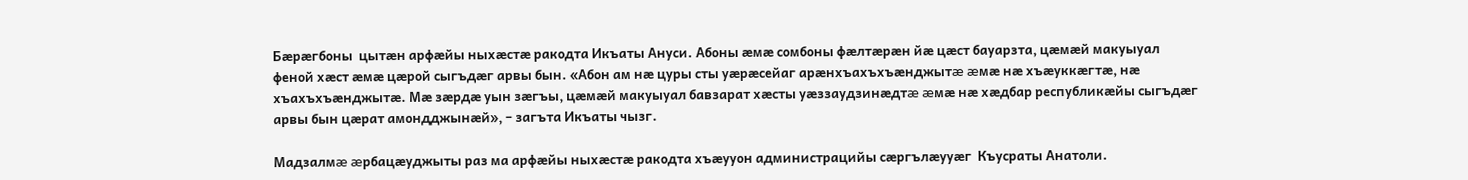Бæрæгбоны  цытæн арфæйы ныхæстæ ракодта Икъаты Ануси. Абоны æмæ сомбоны фæлтæрæн йæ цæст бауарзта, цæмæй макуыуал феной хæст æмæ цæрой сыгъдæг арвы бын. «Абон ам нæ цуры сты уæрæсейаг арæнхъахъхъæнджытæ æмæ нæ хъæуккæгтæ, нæ хъахъхъæнджытæ. Мæ зæрдæ уын зæгъы, цæмæй макуыуал бавзарат хæсты уæззаудзинæдтæ æмæ нæ хæдбар республикæйы сыгъдæг арвы бын цæрат амондджынæй», – загъта Икъаты чызг.

Мадзалмæ æрбацæуджыты раз ма арфæйы ныхæстæ ракодта хъæууон администрацийы сæргълæууæг  Къусраты Анатоли.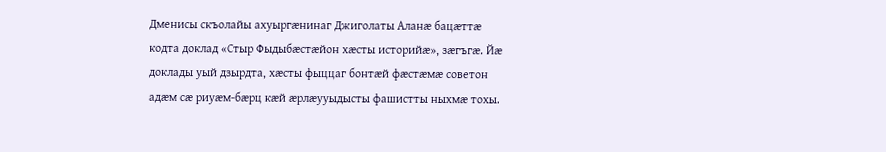Дменисы скъолайы ахуыргæнинаг Джиголаты Аланæ бацæттæ кодта доклад «Стыр Фыдыбæстæйон хæсты историйæ», зæгъгæ. Йæ доклады уый дзырдта, хæсты фыццаг бонтæй фæстæмæ советон адæм сæ риуæм-бæрц кæй æрлæууыдысты фашистты ныхмæ тохы.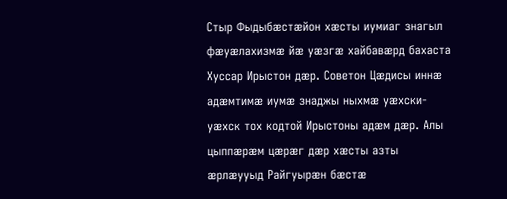Стыр Фыдыбæстæйон хæсты иумиаг знагыл фæуæлахизмæ йæ уæзгæ хайбавæрд бахаста Хуссар Ирыстон дæр. Советон Цæдисы иннæ адæмтимæ иумæ знаджы ныхмæ уæхски-уæхск тох кодтой Ирыстоны адæм дæр. Алы цыппæрæм цæрæг дæр хæсты азты æрлæууыд Райгуырæн бæстæ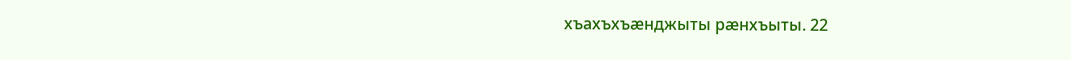хъахъхъæнджыты рæнхъыты. 22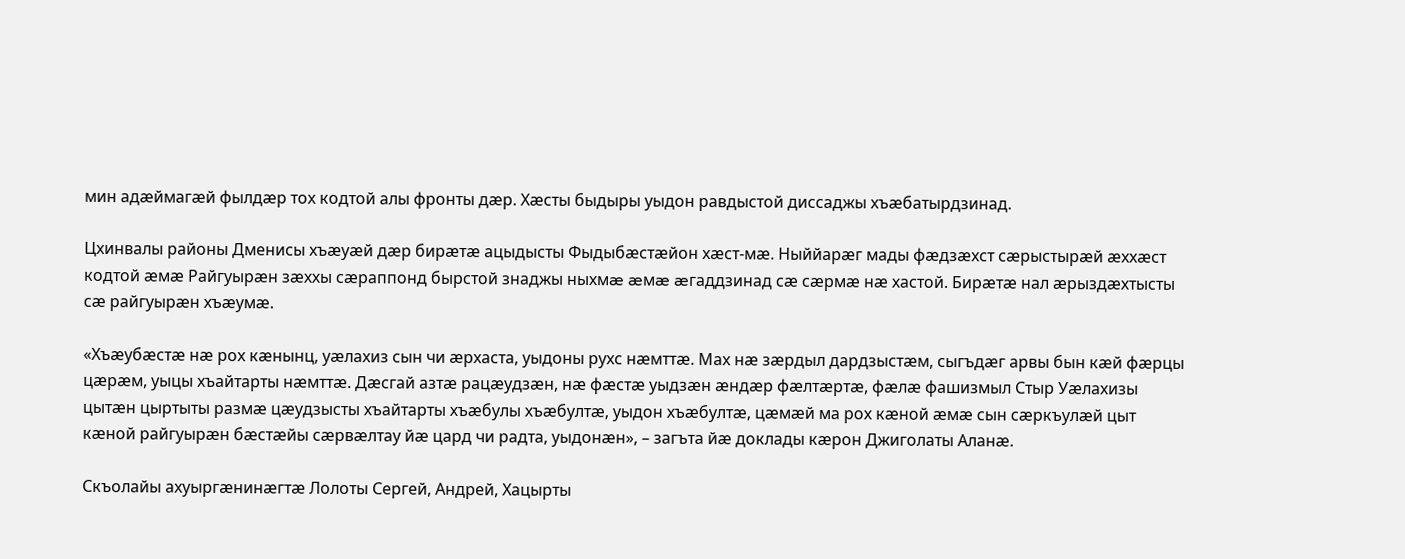мин адæймагæй фылдæр тох кодтой алы фронты дæр. Хæсты быдыры уыдон равдыстой диссаджы хъæбатырдзинад.

Цхинвалы районы Дменисы хъæуæй дæр бирæтæ ацыдысты Фыдыбæстæйон хæст-мæ. Ныййарæг мады фæдзæхст сæрыстырæй æххæст кодтой æмæ Райгуырæн зæххы сæраппонд бырстой знаджы ныхмæ æмæ æгаддзинад сæ сæрмæ нæ хастой. Бирæтæ нал æрыздæхтысты сæ райгуырæн хъæумæ.

«Хъæубæстæ нæ рох кæнынц, уæлахиз сын чи æрхаста, уыдоны рухс нæмттæ. Мах нæ зæрдыл дардзыстæм, сыгъдæг арвы бын кæй фæрцы цæрæм, уыцы хъайтарты нæмттæ. Дæсгай азтæ рацæудзæн, нæ фæстæ уыдзæн æндæр фæлтæртæ, фæлæ фашизмыл Стыр Уæлахизы цытæн цыртыты размæ цæудзысты хъайтарты хъæбулы хъæбултæ, уыдон хъæбултæ, цæмæй ма рох кæной æмæ сын сæркъулæй цыт кæной райгуырæн бæстæйы сæрвæлтау йæ цард чи радта, уыдонæн», – загъта йæ доклады кæрон Джиголаты Аланæ.

Скъолайы ахуыргæнинæгтæ Лолоты Сергей, Андрей, Хацырты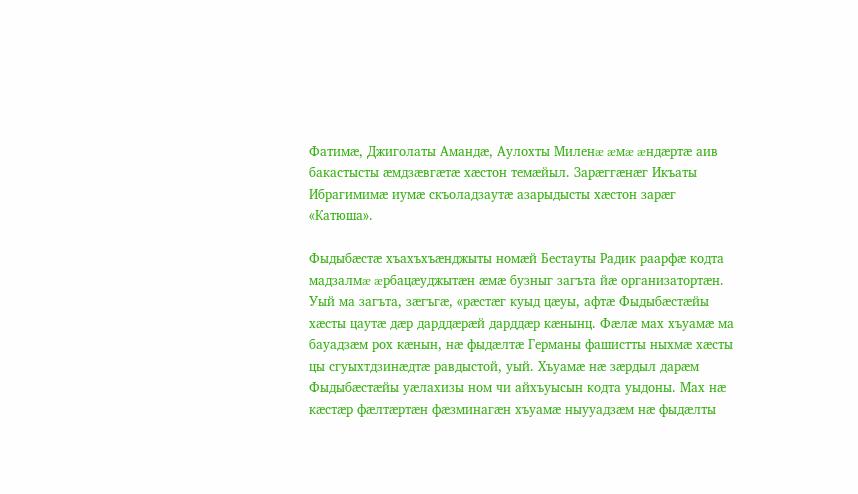Фатимæ, Джиголаты Амандæ, Аулохты Миленæ æмæ æндæртæ аив бакастысты æмдзæвгæтæ хæстон темæйыл. Зарæггæнæг Икъаты Ибрагимимæ иумæ скъоладзаутæ азарыдысты хæстон зарæг «Катюша».

Фыдыбæстæ хъахъхъæнджыты номæй Бестауты Радик раарфæ кодта мадзалмæ æрбацæуджытæн æмæ бузныг загъта йæ организатортæн. Уый ма загъта, зæгъгæ, «рæстæг куыд цæуы, афтæ Фыдыбæстæйы хæсты цаутæ дæр дарддæрæй дарддæр кæнынц. Фæлæ мах хъуамæ ма бауадзæм рох кæнын, нæ фыдæлтæ Германы фашистты ныхмæ хæсты цы сгуыхтдзинæдтæ равдыстой, уый. Хъуамæ нæ зæрдыл дарæм Фыдыбæстæйы уæлахизы ном чи айхъуысын кодта уыдоны. Мах нæ кæстæр фæлтæртæн фæзминагæн хъуамæ ныууадзæм нæ фыдæлты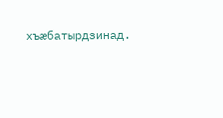хъæбатырдзинад.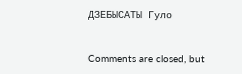ДЗЕБЫСАТЫ Гуло



Comments are closed, but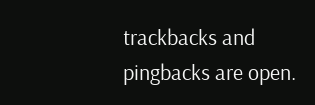trackbacks and pingbacks are open.